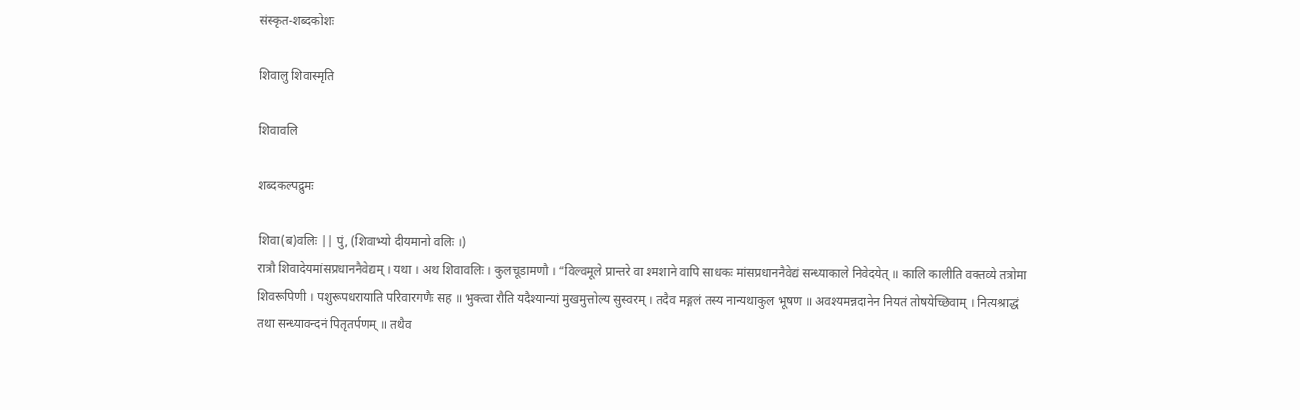संस्कृत-शब्दकोशः

शिवालु शिवास्मृति

शिवावलि

शब्दकल्पद्रुमः

शिवा(ब)वलिः || पुं, (शिवाभ्यो दीयमानो वलिः ।)
रात्रौ शिवादेयमांसप्रधाननैवेद्यम् । यथा । अथ शिवावलिः । कुलचूडामणौ । “विल्वमूले प्रान्तरे वा श्मशाने वापि साधकः मांसप्रधाननैवेद्यं सन्ध्याकाले निवेदयेत् ॥ कालि कालीति वक्तव्ये तत्रोमा शिवरूपिणी । पशुरूपधरायाति परिवारगणैः सह ॥ भुक्त्वा रौति यदैश्यान्यां मुखमुत्तोल्य सुस्वरम् । तदैव मङ्गलं तस्य नान्यथाकुल भूषण ॥ अवश्यमन्नदानेन नियतं तोषयेच्छिवाम् । नित्यश्राद्धं तथा सन्ध्यावन्दनं पितृतर्पणम् ॥ तथैव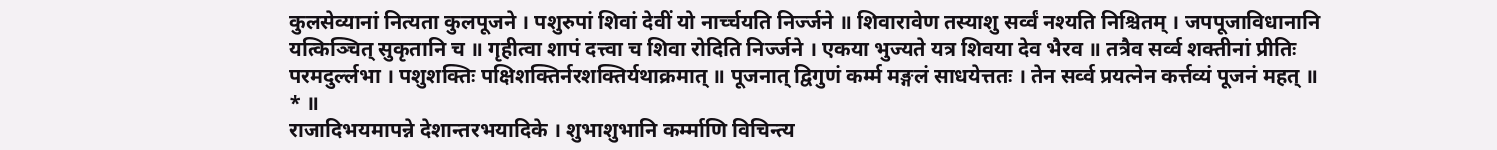कुलसेव्यानां नित्यता कुलपूजने । पशुरुपां शिवां देवीं यो नार्च्चयति निर्ज्जने ॥ शिवारावेण तस्याशु सर्व्वं नश्यति निश्चितम् । जपपूजाविधानानि यत्किञ्चित् सुकृतानि च ॥ गृहीत्वा शापं दत्त्वा च शिवा रोदिति निर्ज्जने । एकया भुज्यते यत्र शिवया देव भैरव ॥ तत्रैव सर्व्व शक्तीनां प्रीतिः परमदुर्ल्लभा । पशुशक्तिः पक्षिशक्तिर्नरशक्तिर्यथाक्रमात् ॥ पूजनात् द्विगुणं कर्म्म मङ्गलं साधयेत्ततः । तेन सर्व्व प्रयत्नेन कर्त्तव्यं पूजनं महत् ॥ * ॥
राजादिभयमापन्ने देशान्तरभयादिके । शुभाशुभानि कर्म्माणि विचिन्त्य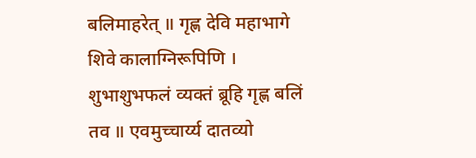बलिमाहरेत् ॥ गृह्ण देवि महाभागे शिवे कालाग्निरूपिणि । शुभाशुभफलं व्यक्तं ब्रूहि गृह्ण बलिं तव ॥ एवमुच्चार्य्य दातव्यो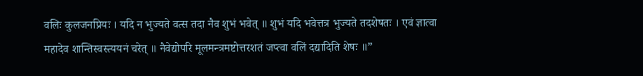वलिः कुलजनप्रियः । यदि न भुज्यते वत्स तदा नैव शुभं भवेत् ॥ शुभं यदि भवेत्तत्र भुज्यते तदशेषतः । एवं ज्ञात्वा महादेव शान्तिस्वस्त्ययनं चरेत् ॥ नैवेद्योपरि मूलमन्त्रमष्टोत्तरशतं जप्त्वा वलिं दद्यादिति शेषः ॥”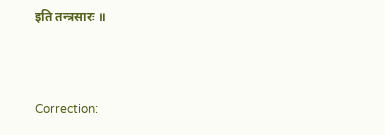इति तन्त्रसारः ॥



Correction: